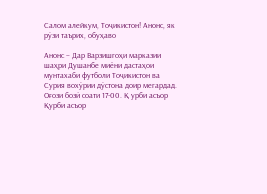Салом алейкум, Тоҷикистон! Анонс, як рӯзи таърих, обуҳаво

Анонс – Дар Варзишгоҳи марказии шаҳри Душанбе миёни дастаҳои мунтахаби футболи Тоҷикистон ва Сурия вохӯрии дӯстона доир мегардад. Оғози бозӣ соати 17-00. Қ урби асъор Қурби асъор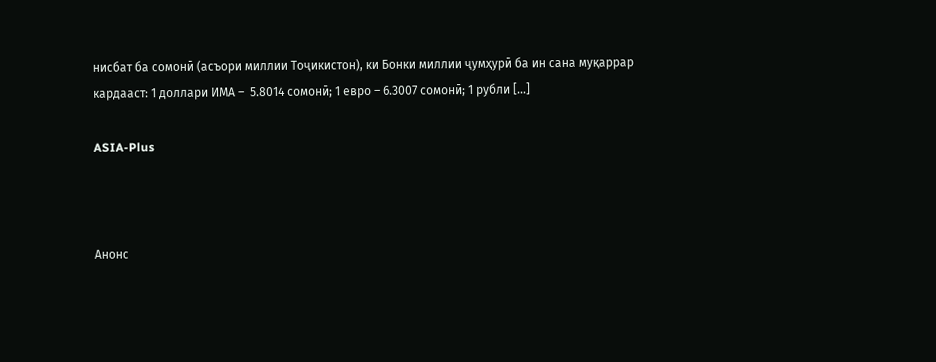нисбат ба сомонӣ (асъори миллии Тоҷикистон), ки Бонки миллии ҷумҳурӣ ба ин сана муқаррар кардааст: 1 доллари ИМА –  5.8014 сомонӣ; 1 евро – 6.3007 сомонӣ; 1 рубли […]

ASIA-Plus



Анонс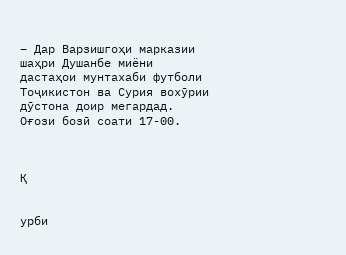– Дар Варзишгоҳи марказии шаҳри Душанбе миёни дастаҳои мунтахаби футболи Тоҷикистон ва Сурия вохӯрии дӯстона доир мегардад. Оғози бозӣ соати 17-00.



Қ


урби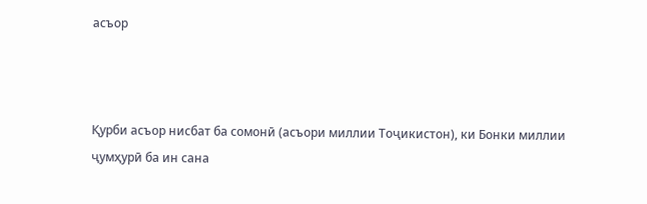асъор



Қурби асъор нисбат ба сомонӣ (асъори миллии Тоҷикистон), ки Бонки миллии ҷумҳурӣ ба ин сана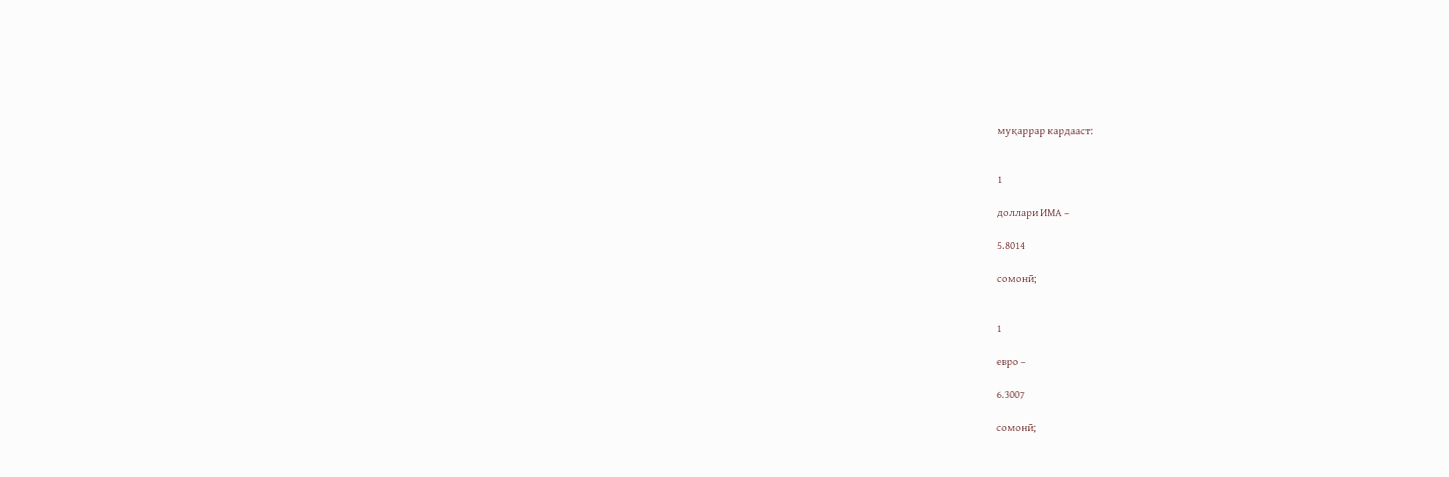муқаррар кардааст:


1

доллари ИМА –

5.8014

сомонӣ;


1

евро –

6.3007

сомонӣ;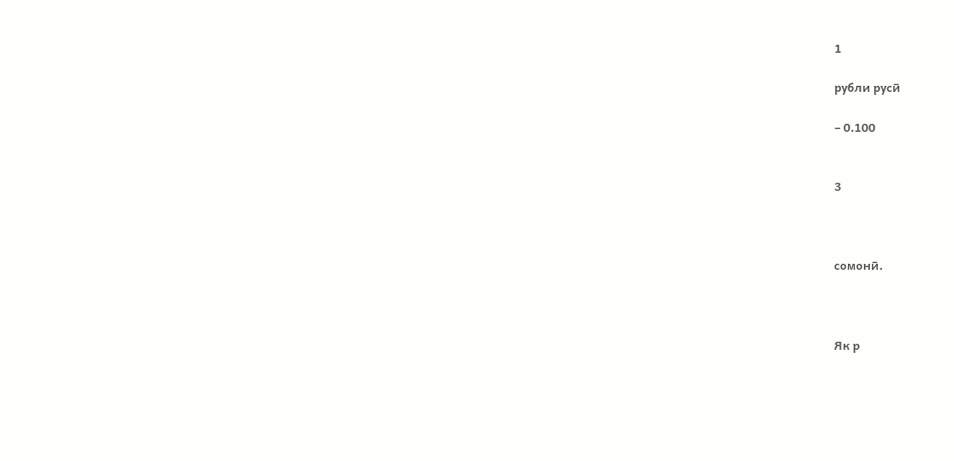1

рубли русӣ

– 0.100


3



сомонӣ.



Як р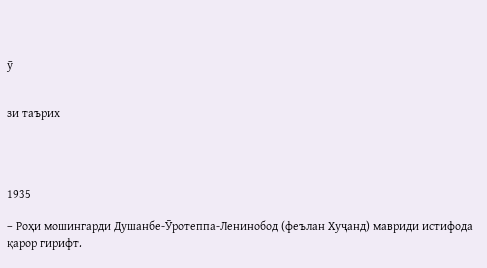ӯ


зи таърих




1935

– Роҳи мошингарди Душанбе-Ӯротеппа-Ленинобод (феълан Хуҷанд) мавриди истифода қарор гирифт.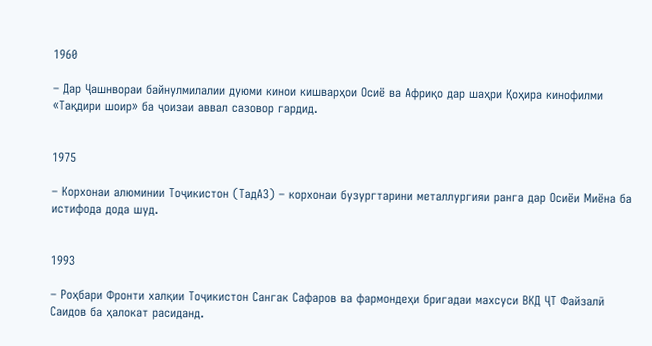1960

– Дар Ҷашнвораи байнулмилалии дуюми кинои кишварҳои Осиё ва Африқо дар шаҳри Қоҳира кинофилми «Тақдири шоир» ба ҷоизаи аввал сазовор гардид.


1975

– Корхонаи алюминии Тоҷикистон (ТадАЗ) – корхонаи бузургтарини металлургияи ранга дар Осиёи Миёна ба истифода дода шуд.


1993

– Роҳбари Фронти халқии Тоҷикистон Сангак Сафаров ва фармондеҳи бригадаи махсуси ВКД ҶТ Файзалӣ Саидов ба ҳалокат расиданд.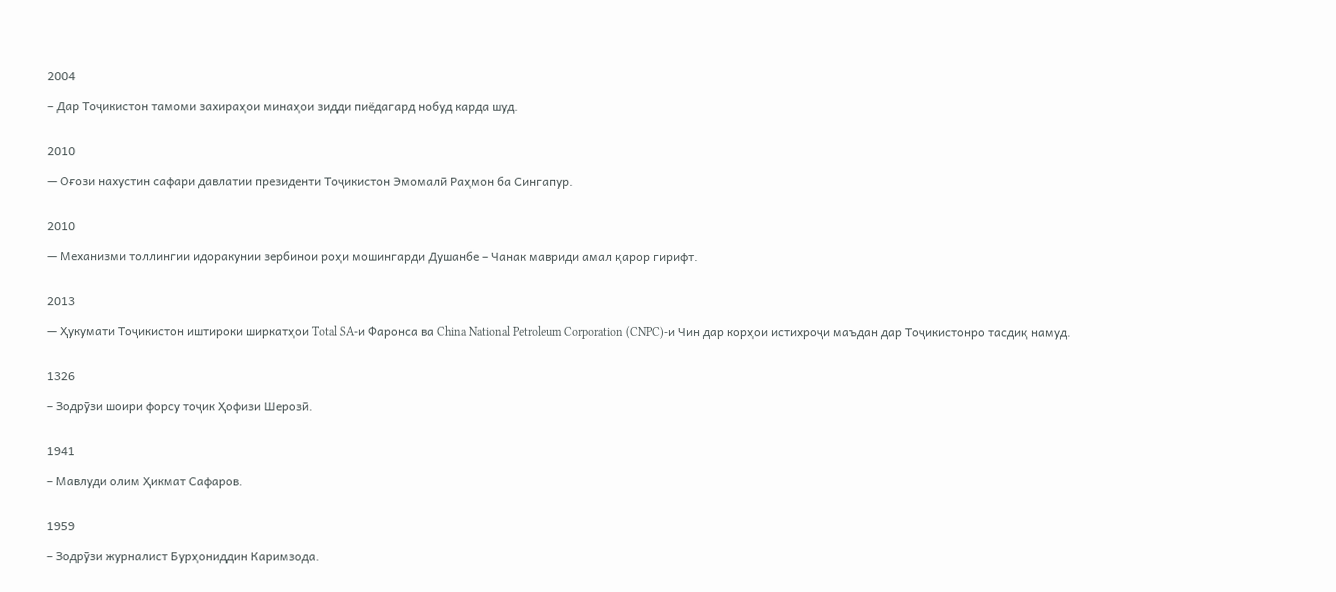2004

– Дар Тоҷикистон тамоми захираҳои минаҳои зидди пиёдагард нобуд карда шуд.


2010

— Оғози нахустин сафари давлатии президенти Тоҷикистон Эмомалӣ Раҳмон ба Сингапур.


2010

— Механизми толлингии идоракунии зербинои роҳи мошингарди Душанбе – Чанак мавриди амал қарор гирифт.


2013

— Ҳукумати Тоҷикистон иштироки ширкатҳои Total SA-и Фаронса ва China National Petroleum Corporation (CNPC)-и Чин дар корҳои истихроҷи маъдан дар Тоҷикистонро тасдиқ намуд.


1326

– Зодрӯзи шоири форсу тоҷик Ҳофизи Шерозӣ.


1941

– Мавлуди олим Ҳикмат Сафаров.


1959

– Зодрӯзи журналист Бурҳониддин Каримзода.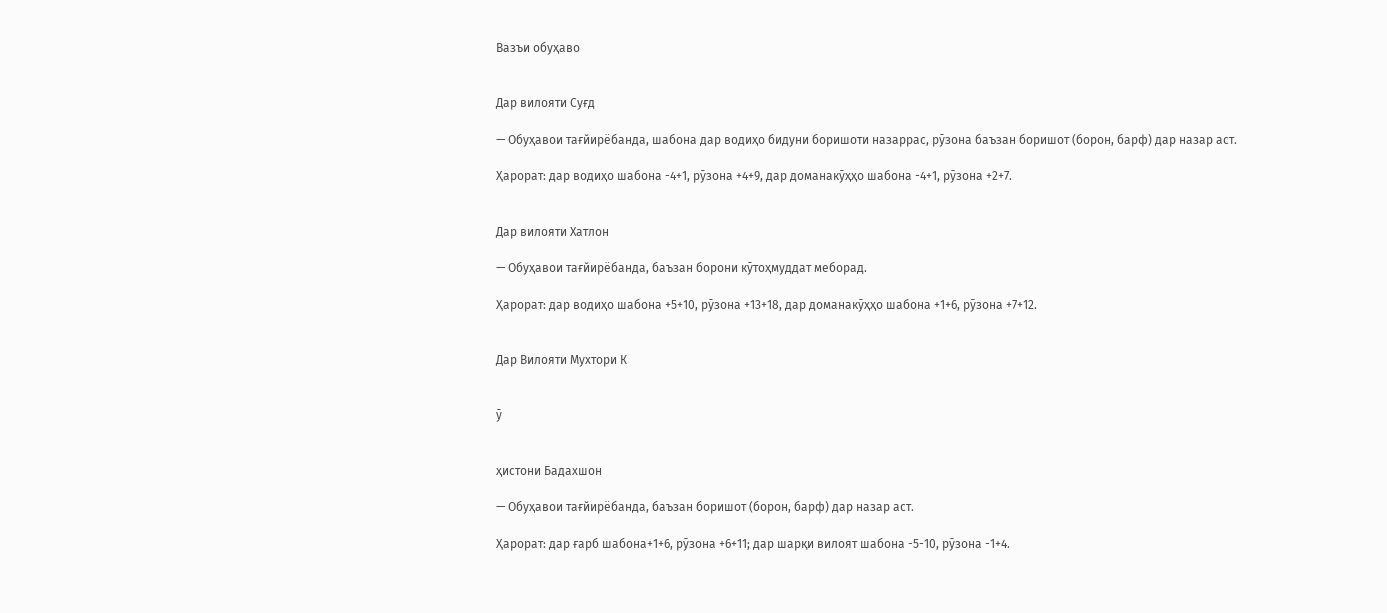Вазъи обуҳаво


Дар вилояти Суғд

— Обуҳавои тағйирёбанда, шабона дар водиҳо бидуни боришоти назаррас, рӯзона баъзан боришот (борон, барф) дар назар аст.

Ҳарорат: дар водиҳо шабона -4+1, рӯзона +4+9, дар доманакӯҳҳо шабона -4+1, рӯзона +2+7.


Дар вилояти Хатлон

— Обуҳавои тағйирёбанда, баъзан борони кӯтоҳмуддат меборад.

Ҳарорат: дар водиҳо шабона +5+10, рӯзона +13+18, дар доманакӯҳҳо шабона +1+6, рӯзона +7+12.


Дар Вилояти Мухтори К


ӯ


ҳистони Бадахшон

— Обуҳавои тағйирёбанда, баъзан боришот (борон, барф) дар назар аст.

Ҳарорат: дар ғарб шабона+1+6, рӯзона +6+11; дар шарқи вилоят шабона -5-10, рӯзона -1+4.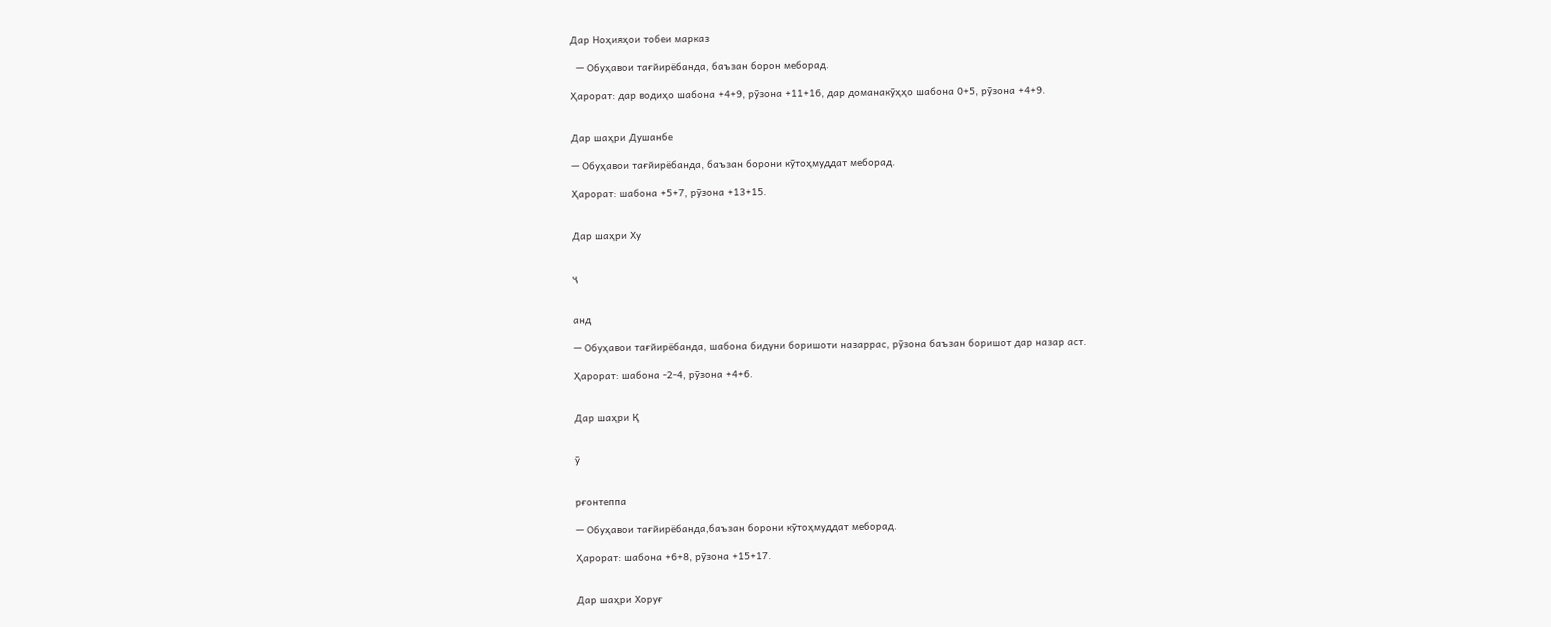Дар Ноҳияҳои тобеи марказ

  — Обуҳавои тағйирёбанда, баъзан борон меборад.

Ҳарорат: дар водиҳо шабона +4+9, рӯзона +11+16, дар доманакӯҳҳо шабона 0+5, рӯзона +4+9.


Дар шаҳри Душанбе

— Обуҳавои тағйирёбанда, баъзан борони кӯтоҳмуддат меборад.

Ҳарорат: шабона +5+7, рӯзона +13+15.


Дар шаҳри Ху


ҷ


анд

— Обуҳавои тағйирёбанда, шабона бидуни боришоти назаррас, рӯзона баъзан боришот дар назар аст.

Ҳарорат: шабона -2-4, рӯзона +4+6.


Дар шаҳри Қ


ӯ


рғонтеппа

— Обуҳавои тағйирёбанда,баъзан борони кӯтоҳмуддат меборад.

Ҳарорат: шабона +6+8, рӯзона +15+17.


Дар шаҳри Хоруғ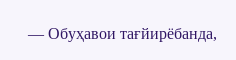— Обуҳавои тағйирёбанда,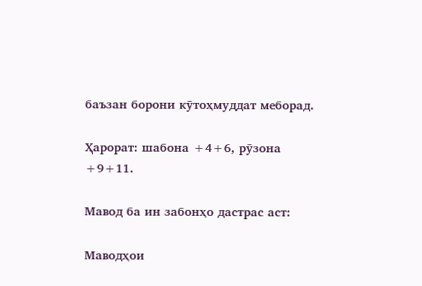баъзан борони кӯтоҳмуддат меборад.

Ҳарорат: шабона +4+6, рӯзона +9+11.

Мавод ба ин забонҳо дастрас аст:

Маводҳои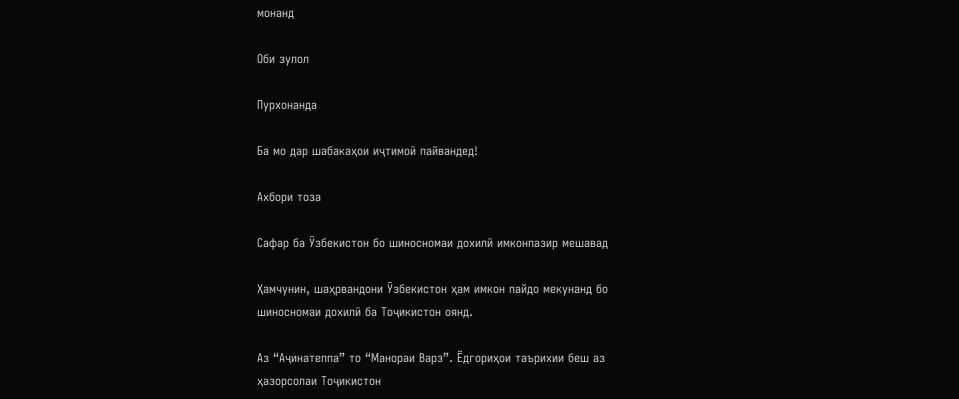монанд

Оби зулол

Пурхонанда

Ба мо дар шабакаҳои иҷтимоӣ пайвандед!

Ахбори тоза

Сафар ба Ӯзбекистон бо шиносномаи дохилӣ имконпазир мешавад

Ҳамчунин, шаҳрвандони Ӯзбекистон ҳам имкон пайдо мекунанд бо шиносномаи дохилӣ ба Тоҷикистон оянд.

Аз “Аҷинатеппа” то “Манораи Варз”. Ёдгориҳои таърихии беш аз ҳазорсолаи Тоҷикистон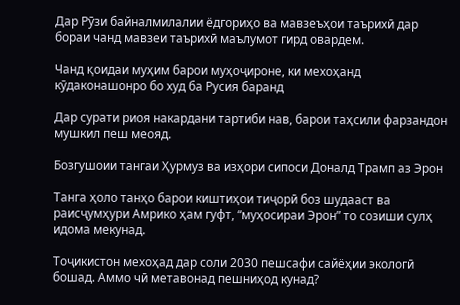Дар Рӯзи байналмилалии ёдгориҳо ва мавзеъҳои таърихӣ дар бораи чанд мавзеи таърихӣ маълумот гирд овардем.

Чанд қоидаи муҳим барои муҳоҷироне, ки мехоҳанд кӯдаконашонро бо худ ба Русия баранд

Дар сурати риоя накардани тартиби нав, барои таҳсили фарзандон мушкил пеш меояд.

Бозгушоии тангаи Ҳурмуз ва изҳори сипоси Доналд Трамп аз Эрон

Танга ҳоло танҳо барои киштиҳои тиҷорӣ боз шудааст ва раисҷумҳури Амрико ҳам гуфт, “муҳосираи Эрон” то созиши сулҳ идома мекунад.

Тоҷикистон мехоҳад дар соли 2030 пешсафи сайёҳии экологӣ бошад. Аммо чӣ метавонад пешниҳод кунад?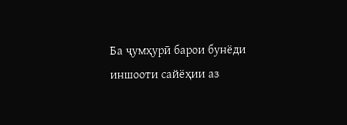Ба ҷумҳурӣ барои бунёди иншооти сайёҳии аз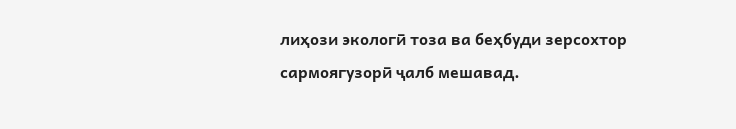лиҳози экологӣ тоза ва беҳбуди зерсохтор сармоягузорӣ ҷалб мешавад.